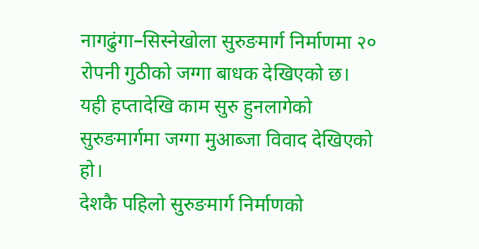नागढुंगा–सिस्नेखोला सुरुङमार्ग निर्माणमा २० रोपनी गुठीको जग्गा बाधक देखिएको छ। यही हप्तादेखि काम सुरु हुनलागेको सुरुङमार्गमा जग्गा मुआब्जा विवाद देखिएको हो।
देशकै पहिलो सुरुङमार्ग निर्माणको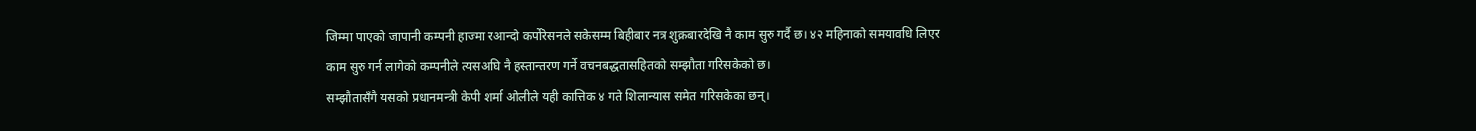जिम्मा पाएको जापानी कम्पनी हाज्मा रआन्दो कर्पोरेसनले सकेसम्म बिहीबार नत्र शुक्रबारदेखि नै काम सुरु गर्दै छ। ४२ महिनाको समयावधि लिएर काम सुरु गर्न लागेको कम्पनीले त्यसअघि नै हस्तान्तरण गर्ने वचनबद्धतासहितको सम्झौता गरिसकेको छ।
सम्झौतासँगै यसको प्रधानमन्त्री केपी शर्मा ओलीले यही कात्तिक ४ गते शिलान्यास समेत गरिसकेका छन्।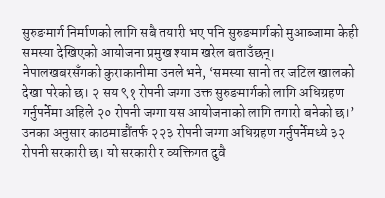सुरुङमार्ग निर्माणको लागि सबै तयारी भए पनि सुरुङमार्गको मुआब्जामा केही समस्या देखिएको आयोजना प्रमुख श्याम खरेल बताउँछन्।
नेपालखबरसँगको कुराकानीमा उनले भने, ‘समस्या सानो तर जटिल खालको देखा परेको छ। २ सय ९१ रोपनी जग्गा उक्त सुरुङमार्गको लागि अधिग्रहण गर्नुपर्नेमा अहिले २० रोपनी जग्गा यस आयोजनाको लागि तगारो बनेको छ।’
उनका अनुसार काठमाडौंतर्फ २२३ रोपनी जग्गा अधिग्रहण गर्नुपर्नेमध्ये ३२ रोपनी सरकारी छ। यो सरकारी र व्यक्तिगत दुवै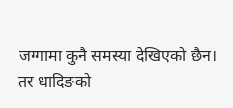जग्गामा कुनै समस्या देखिएको छैन। तर धादिङको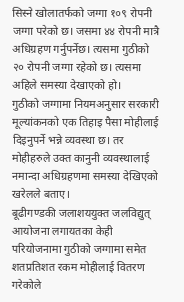सिस्ने खोलातर्फको जग्गा १०९ रोपनी जग्गा परेको छ। जसमा ४४ रोपनी मात्रै अधिग्रहण गर्नुपर्नेछ। त्यसमा गुठीको २० रोपनी जग्गा रहेको छ। त्यसमा अहिले समस्या देखाएको हो।
गुठीको जग्गामा नियमअनुसार सरकारी मूल्यांकनको एक तिहाइ पैसा मोहीलाई दिइनुपर्ने भन्ने व्यवस्था छ। तर मोहीहरुले उक्त कानुनी व्यवस्थालाई नमान्दा अधिग्रहणमा समस्या देखिएको खरेलले बताए।
बूढीगण्डकी जलाशययुक्त जलविद्युत् आयोजना लगायतका केही परियोजनामा गुठीको जग्गामा समेत शतप्रतिशत रकम मोहीलाई वितरण गरेकोले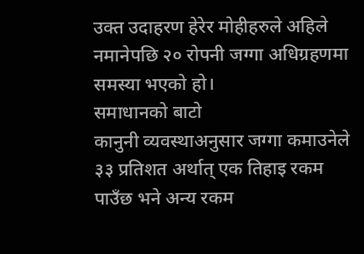उक्त उदाहरण हेरेर मोहीहरुले अहिले नमानेपछि २० रोपनी जग्गा अधिग्रहणमा समस्या भएको हो।
समाधानको बाटो
कानुनी व्यवस्थाअनुसार जग्गा कमाउनेले ३३ प्रतिशत अर्थात् एक तिहाइ रकम पाउँछ भने अन्य रकम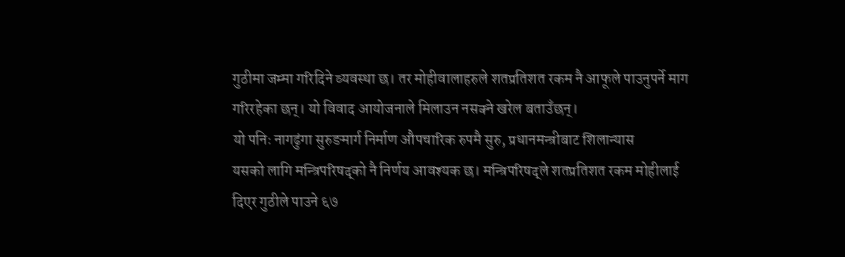गुठीमा जम्मा गरिदिने व्यवस्था छ। तर मोहीवालाहरुले शतप्रतिशत रकम नै आफूले पाउनुपर्ने माग गरिरहेका छन्। यो विवाद आयोजनाले मिलाउन नसक्ने खरेल बताउँछन्।
यो पनिः नागढुंगा सुरुङमार्ग निर्माण औपचारिक रुपमै सुरु, प्रधानमन्त्रीबाट शिलान्यास
यसको लागि मन्त्रिपरिषद्को नै निर्णय आवश्यक छ। मन्त्रिपरिषद्ले शतप्रतिशत रकम मोहीलाई दिएर गुठीले पाउने ६७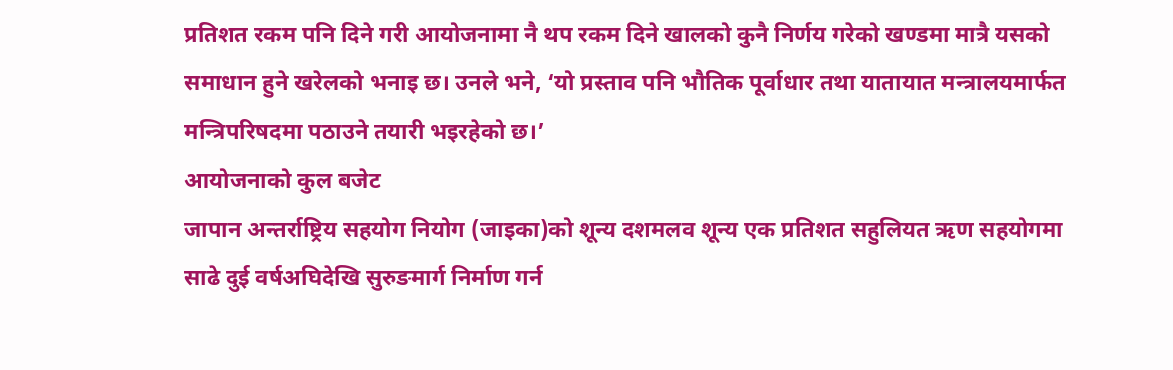प्रतिशत रकम पनि दिने गरी आयोजनामा नै थप रकम दिने खालको कुनै निर्णय गरेको खण्डमा मात्रै यसको समाधान हुने खरेलको भनाइ छ। उनले भने, ‘यो प्रस्ताव पनि भौतिक पूर्वाधार तथा यातायात मन्त्रालयमार्फत मन्त्रिपरिषदमा पठाउने तयारी भइरहेको छ।’
आयोजनाको कुल बजेट
जापान अन्तर्राष्ट्रिय सहयोग नियोग (जाइका)को शून्य दशमलव शून्य एक प्रतिशत सहुलियत ऋण सहयोगमा साढे दुई वर्षअघिदेखि सुरुङमार्ग निर्माण गर्न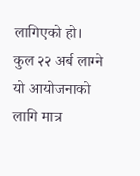लागिएको हो। कुल २२ अर्ब लाग्ने यो आयोजनाको लागि मात्र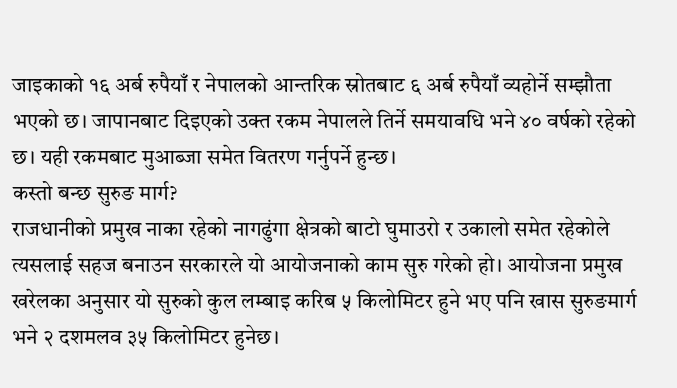जाइकाको १६ अर्ब रुपैयाँ र नेपालको आन्तरिक स्रोतबाट ६ अर्ब रुपैयाँ व्यहोर्ने सम्झौता भएको छ। जापानबाट दिइएको उक्त रकम नेपालले तिर्ने समयावधि भने ४० वर्षको रहेको छ। यही रकमबाट मुआब्जा समेत वितरण गर्नुपर्ने हुन्छ।
कस्तो बन्छ सुरुङ मार्ग?
राजधानीको प्रमुख नाका रहेको नागढुंगा क्षेत्रको बाटो घुमाउरो र उकालो समेत रहेकोले त्यसलाई सहज बनाउन सरकारले यो आयोजनाको काम सुरु गरेको हो। आयोजना प्रमुख खरेलका अनुसार यो सुरुको कुल लम्बाइ करिब ५ किलोमिटर हुने भए पनि खास सुरुङमार्ग भने २ दशमलव ३५ किलोमिटर हुनेछ।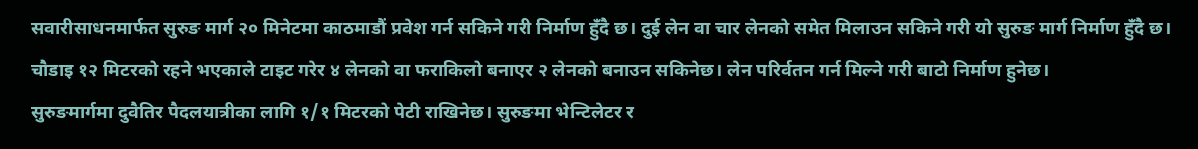सवारीसाधनमार्फत सुरुङ मार्ग २० मिनेटमा काठमाडौं प्रवेश गर्न सकिने गरी निर्माण हुँदै छ। दुई लेन वा चार लेनको समेत मिलाउन सकिने गरी यो सुरुङ मार्ग निर्माण हुँदै छ। चौडाइ १२ मिटरको रहने भएकाले टाइट गरेर ४ लेनको वा फराकिलो बनाएर २ लेनको बनाउन सकिनेछ। लेन परिर्वतन गर्न मिल्ने गरी बाटो निर्माण हुनेछ।
सुरुङमार्गमा दुवैतिर पैदलयात्रीका लागि १/१ मिटरको पेटी राखिनेछ। सुरुङमा भेन्टिलेटर र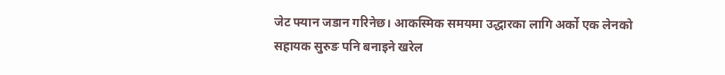जेट फ्यान जडान गरिनेछ। आकस्मिक समयमा उद्धारका लागि अर्को एक लेनको सहायक सुरुङ पनि बनाइने खरेल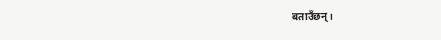बताउँछन्।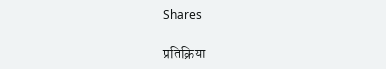Shares

प्रतिक्रिया